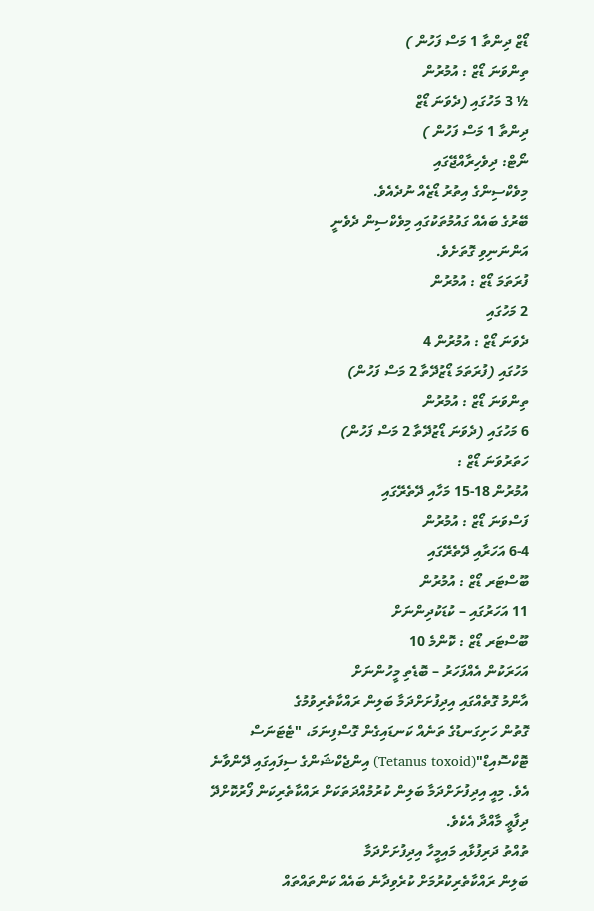ޑޯޒް ދިންތާ 1 މަސް ފަހުން )
ތިންވަނަ ޑޯޒް : އުމުރުން
½ 3 މަހުގައި (ދެވަނަ ޑޯޒް
ދިންތާ 1 މަސް ފަހުން )
ނޯޓް: ދިވެހިރާއްޖޭގައި
މިވެކްސިންގެ އިތުރު ޑޯޒެއް ނުދެއެވެ.
ބޭރުގެ ބައެއް ގައުމުތަކުގައި މިވެކްސިން ދެވެނީ
އަންނަނިވި ގޮތަށެވެ.
ފުރަތަމަ ޑޯޒް : އުމުރުން
2 މަހުގައި
ދެވަނަ ޑޯޒް : އުމުރުން 4
މަހުގައި (ފުރަތަމަ ޑޯޒުދޭތާ 2 މަސް ފަހުން)
ތިންވަނަ ޑޯޒް : އުމުރުން
6 މަހުގައި (ދެވަނަ ޑޯޒުދޭތާ 2 މަސް ފަހުން)
ހަތަރުވަނަ ޑޯޒް :
އުމުރުން 18-15 މަހާއި ދޭތެރޭގައި
ފަސްވަނަ ޑޯޒް : އުމުރުން
6-4 އަހަރާއި ދޭތެރޭގައި
ބޫސްޓަރ ޑޯޒް : އުމުރުން
11 އަހަރުގައި – ކުޑަކުދިންނަށް
ބޫސްޓަރ ޑޯޒް : ކޮންމެ 10
އަހަރަކުން އެއްފަހަރު – ބޮޑެތި މީހުންނަށް
އާންމު ގޮތެއްގައި އިދިފުށަށްދަމާ ބަލިން ރައްކާތެރިވުމުގެ
ގޮތުން ހަށިގަނޑުގެ ތަނެއް ކަނޑައިގެން ގޮސްފިނަމަ، "ޓެޓަނަސް
ޓޮކްސޮއިޑް"(Tetanus toxoid) އިންޖެކްޝަންގެ ސިފައިގައި ދޭންވާނެ
އެވެ. މިއީ އިދިފުށަށްދަމާ ބަލިން ކުރުމުއްދަތަކަށް ރައްކާތެރިކަން ފޯރުކޮށްދޭ
ދިފާޢީ މާއްދާ އެކެވެ.
ތުއްތު ދަރިފުޅާއި މައިމީހާ އިދިފުށަށްދަމާ
ބަލިން ރައްކާތެރިކުރުމަށް ކުރެވިދާނެ ބައެއް ކަންތައްތައް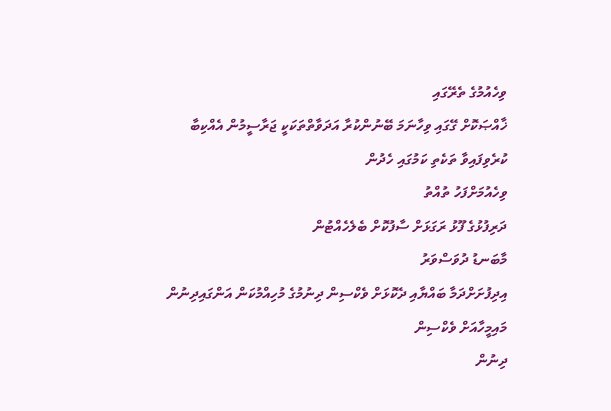ވިހެއުމުގެ ތެރޭގައި
ޚާއްޞަކޮށް ގޭގައި ވިހާނަމަ ބޭނުންކުރާ އަދަވާތްތަކަކީ ޖަރާސީމުން އެއްކިބާ
ކުރެވިފައިވާ ތަކެތި ކަމުގައި ހެދުން
ވިހެއުމަށްފަހު ތުއްތު
ދަރިފުޅުގެ ފޫޅު ރަގަޅަށް ސާފުކޮށް ބެލެހެއްޓުން
މާބަނޑު ދުވަސްވަރު
އިދިފުށަށްދަމާ ބައްޔާއި ދެކޮޅަށް ވެކްސިން ދިނުމުގެ މުހިއްމުކަން އަންގައިދިނުން
މައިމީހާއަށް ވެކްސިން
ދިނުން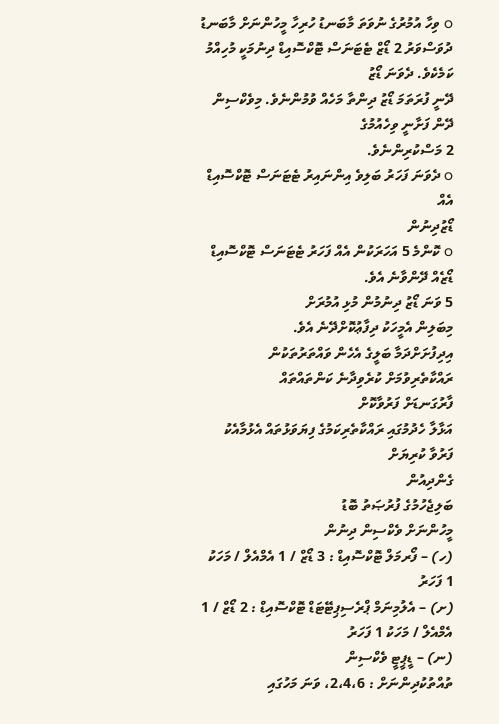o ވިހާ އުމުރުގެ ނުވަތަ މާބަނޑު ހުރިހާ މީހުންނަށް މާބަނޑު
ދުވަސްވަރު 2 ޑޯޒް ޓެޓަނަސް ޓޮކްސޮއިޑް ދިނުމަކީ މުހިއްމު ކަމެކެވެ. ދެވަނަ ޑޯޒު
ދޭނީ ފުރަތަމަ ޑޯޒު ދިންތާ މަހެއް ވުމުންނެވެ. މިވެކްސިން ދޭން ފަށާނީ ވިހެއުމުގެ
2 މަސްކުރިންނެވެ.
o ދެވަނަ ފަހަރު ބަލިވެ އިންނައިރު ޓެޓަނަސް ޓޮކްސޮއިޑް އެއް
ޑޯޒުދިނުން
o ކޮންމެ 5 އަހަރަކުން އެއް ފަހަރު ޓެޓަނަސް ޓޮކްސޮއިޑް
ޑޯޒެއް ދޭންވާނެ އެވެ.
5 ވަނަ ޑޯޒު ދިނުމުން މުޅި އުމުރަށް
މިބަލިން އެމީހަކު ދިފާޢުކޮށްދޭނެ އެވެ.
އިދިފުށަށްދަމާ ބަލީގެ އެހެން ވައްތަރުތަކުން
ރައްކާތެރިވުމަށް ކުރެވިދާނެ ކަންތައްތައް
ފާރުގަނޑަށް ފަރުވާކޮށް
އަޅާލާ ހެދުމުގައި ރައްކާތެރިކަމުގެ ފިޔަވަޅުތައް އެޅުމާއެކު ފަރުވާ ކުރިޔަށް
ގެންދިއުން
ބަލިޖެހުމުގެ ފުރުޞަތު ބޮޑު
މީހުންނަށް ވެކްސިން ދިނުން
(ހ) – ފޯރމަލް ޓޮކްސޮއިޑް : 3 ޑޯޒް / 1 އެމްއެލް / މަހަކު 1 ފަހަރު
(ށ) – އެލުމިނަމް ޕްރެސިޕިޓޭޓަޑް ޓޮކްސޮއިޑް : 2 ޑޯޒް / 1 އެމްއެލް / މަހަކު 1 ފަހަރު
(ނ) – ޑީޕީޓީ ވެކްސިން
ތުއްތުކުދިންނަށް : 2،4،6، ވަނަ މަހުގައި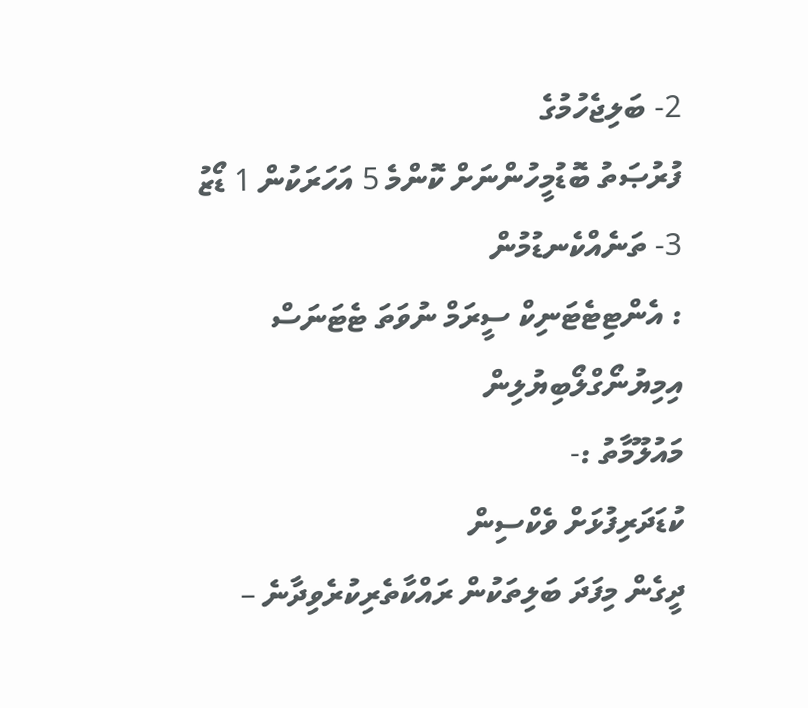2- ބަލިޖެހުމުގެ
ފުރުޞަތު ބޮޑުމީހުންނަށް ކޮންމެ 5 އަހަރަކުން 1 ޑޯޒު
3- ތަނެއްކެނޑުމުން
: އެންޓިޓެޓަނިކް ސީރަމް ނުވަތަ ޓެޓަނަސް އިމިޔުނޯގްލޯބިޔުލިން
މައުލޫމާތު :-
ކުޑަދަރިފުޅަށް ވެކްސިން
ދީގެން މިފަދަ ބަލިތަކުން ރައްކާތެރިކުރެވިދާނެ –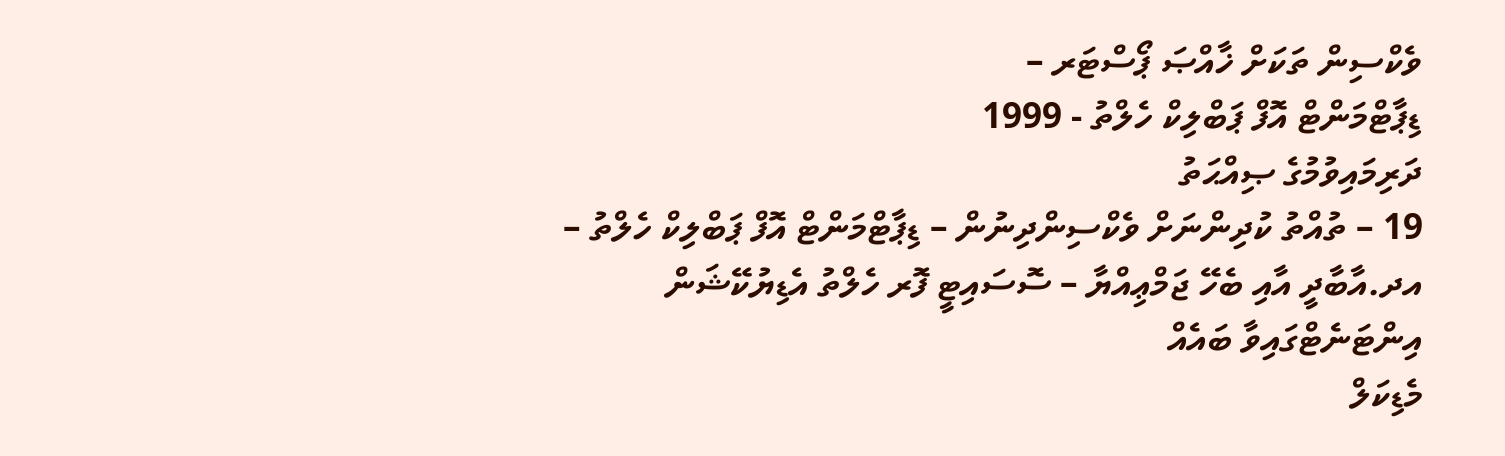ވެކްސިން ތަކަށް ޚާއްޞަ ޕޯސްޓަރ –
ޑިޕާޓްމަންޓް އޮފް ޕަބްލިކް ހެލްތު - 1999
ދަރިމައިވުމުގެ ޞިއްޙަތު
19 – ތުއްތު ކުދިންނަށް ވެކްސިންދިނުން – ޑިޕާޓްމަންޓް އޮފް ޕަބްލިކް ހެލްތު –
އދ.އާބާދީ އާއި ބެހޭ ޖަމްޢިއްޔާ – ސޮސައިޓީ ފޮރ ހެލްތު އެޑިޔުކޭޝަން
އިންޓަނެޓްގައިވާ ބައެއް
މެޑިކަލް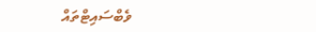ވެބްސައިޓްތައް